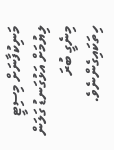މަނިކުފާނަށް މިސިޓީ ލިޔުމަށް އަޅުގަނޑު ގަލަން މިނެގީ ބުރަ ހިތަކައިގެންނެވެ.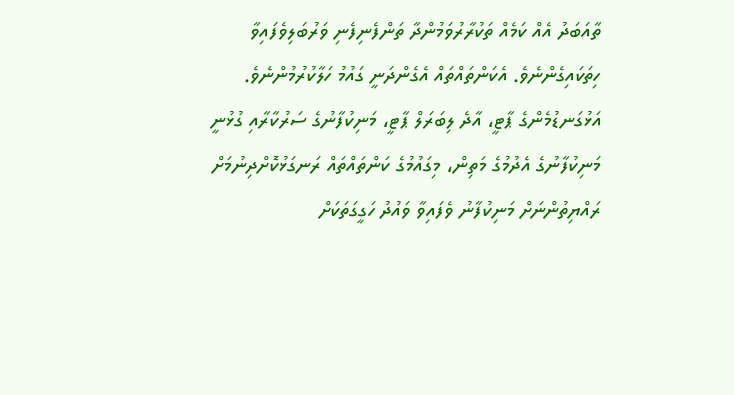ތާއަބަދު އެއް ކަމެއް ތަކުރާރުވަމުންދާ ތަންފެނިފެނި ވަރުބަލިވެފައިވާ ހިތަކައިގެންނެވެ. އެކަންތައްތައް އެގެންދަނީ ގައުމު ހަލާކުރުމުންނެވެ.
އަޅުގަނޑުމެންގެ ޕާޓީ، އާދެ ލިބަރަލް ޕާޓީ، މަނިކުފާނުގެ ސަރުކާރާއި ގުޅުނީ މަނިކުފާނުގެ އެދުމުގެ މަތިން، މިގައުމުގެ ކަންތައްތައް ރަނގަޅުކޮށްދިނުމަށް ރައްޔިތުންނަށް މަނިކުފާނު ވެފައިވާ ވައުދު ހަގީގަތަކަށް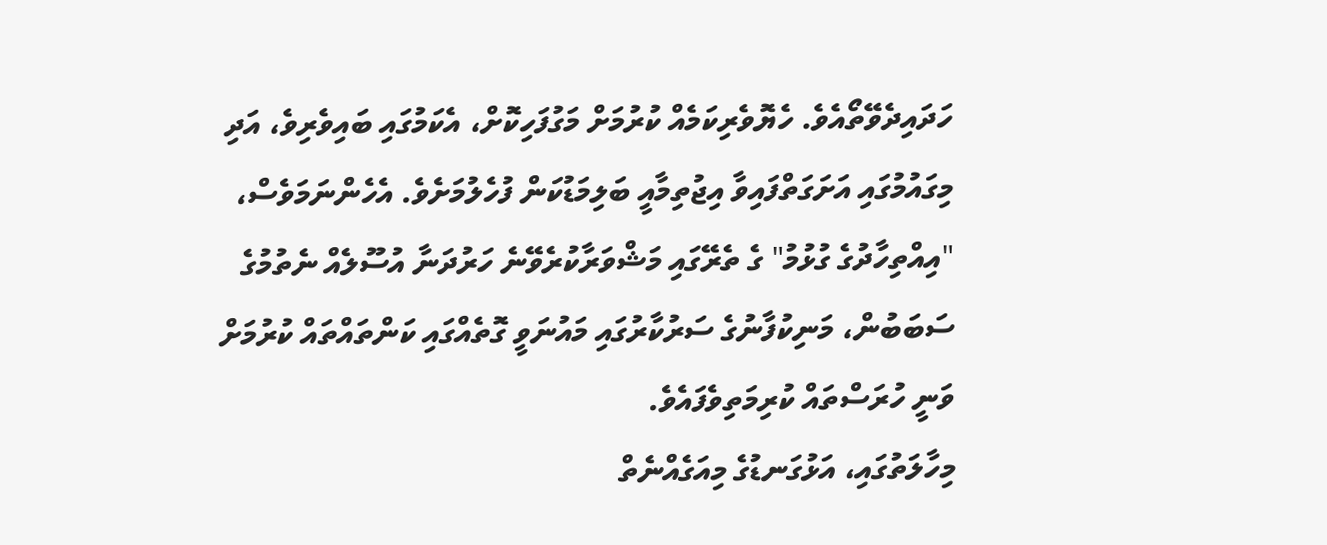ހަދައިދެވޭތޯއެވެ. ހެޔޮވެރިކަމެއް ކުރުމަށް މަގުފަހިކޮށް، އެކަމުގައި ބައިވެރިވެ، އަދި މިގައުމުގައި އަށަގަތްފައިވާ އިޖުތިމާއީ ބަލިމަޑުކަން ފުހެލުމަށެވެ. އެހެންނަމަވެސް، "އިއްތިހާދުގެ ގުޅުމު" ގެ ތެރޭގައި މަޝްވަރާކުރެވޭނެ ހަރުދަނާ އުސޫލެއް ނެތުމުގެ ސަބަބުން، މަނިކުފާނުގެ ސަރުކާރުގައި މައުނަވީ ގޮތެއްގައި ކަންތައްތައް ކުރުމަށް ވަނީ ހުރަސްތައް ކުރިމަތިވެފައެވެ.
މިހާލަތުގައި، އަޅުގަނޑުގެ މިއަގެއްނެތް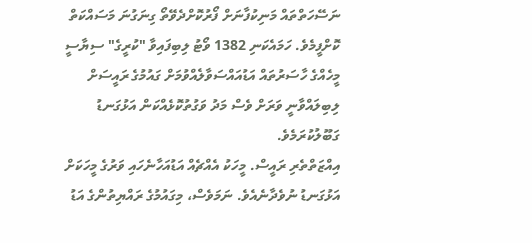ނަސޭހަތްތައް މަނިކުފާނަށް ފޯރުކޮށްދެވޭތޯ ގިނަގުނަ މަސައްކަތް ކޮށްފީމެވެ. ހަމައެކަނި 1382 ވޯޓު ލިބިފައިވާ "ކުރީގެ" ސިޔާސީ މީހެއްގެ ހާސަރުތައް އަޑުއައްސަވާލެއްވުމަށް ގައުމުގެ ރައީސަށް ލިބިލައްވާނީ ވަރަށް ވެސް މަދު ވަގުތުކޮޅެއްކަން އަޅުގަނޑު ގަބޫލުކުރަމެވެ.
އިއްޒަތްތެރި ރައީސް. މީހަކު އެއްޗެއް އަޑުއަހާނެހައި ވަރުގެ މީހަކަށް އަޅުގަނޑު ނުވެދާނެއެވެ. ނަމަވެސް، މިގައުމުގެ ރައްޔިތުންގެ އަޑު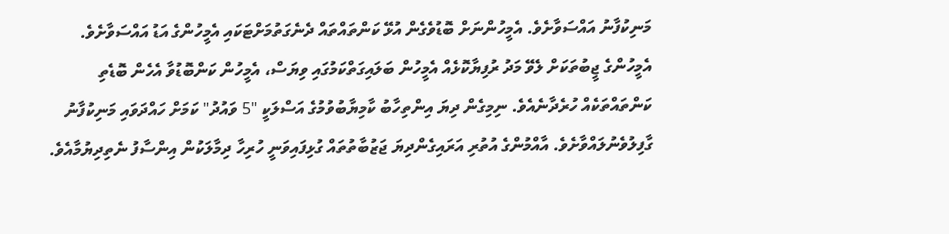މަނިކުފާނު އައްސަވާށެވެ. އެމީހުންނަށް ބޮޑުވެގެން އުޅޭ ކަންތައްތައް ދެނެގަތުމަށްޓަކައި އެމީހުންގެ އަޑު އައްސަވާށެވެ. އެމީހުންގެ ޖީބުތަކަށް ލެވޭ މަދު ރުފިޔާކޮޅެއް އެމީހުން ބަލައިގަތްކަމުގައި ވިޔަސް، އެމީހުން ކަންބޮޑުވާ އެހެން ބޮޑެތި ކަންތައްތަކެއް ހުރެދާނެއެވެ. ނިމިގެން ދިޔަ އިންތިހާބު ކާމިޔާބުވުމުގެ އަސްލަކީ "5 ވައުދު" ކަމަށް ހައްދަވައި މަނިކުފާނު ގާފިލުވެނުލައްވާށެވެ. އާއްމުންގެ އުތުރި އަރައިގެންދިޔަ ޖަޒުބާތުތައް ގުޅިފައިވަނީ ހުރިހާ ދިމާލަކުން އިންސާފު ނެތިދިޔުމާއެވެ.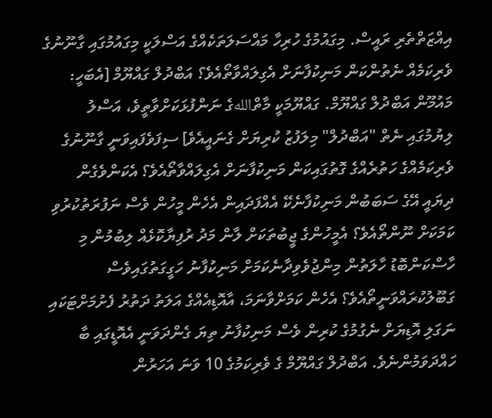އިއްޒަތްތެރި ރައީސް. މިގައުމުގެ ހުރިހާ މައްސަލަތަކެއްގެ އަސްލަކީ މިގައުމުގައި ގާނޫނުގެ ވެރިކަމެއް ނެތުންކަން މަނިކުފާނަށް އެގިލައްވާތޯއެވެ؟ އަބްދުލް ގައްޔޫމް [އެބަހީ: މައުމޫން އަބްދުލް ގައްޔޫމް. ގައްޔޫމަކީ މާތްاللهގެ ނަންފުޅަކަށްވާތީވެ، އަސްލު ލިޔުމުގައި ނެތް "އަބްދުލް" މިލަފުޒު ކުރިޔަށް ގެނައީއެވެ] ސިފަވެފައިވަނީ ގާނޫނުގެ ވެރިކަމެއްގެ ހަތުރެއްގެ ގޮތުގައިކަން މަނިކުފާނަށް އެގިލައްވާތޯއެވެ؟ އެކަންވެގެން ދިޔައީ އޭގެ ސަބަބުން މަނިކުފާނެކޭ އެއްފަދައިން އެހެން މީހުން ވެސް ނަފުރަތުކުރުވި ކަމަކަށް ނޫންތޯއެވެ؟ އެމީހުންގެ ޖީބުތަކަށް ލާން މަދު ރުފިޔާކޮޅެއް ލިބުމުން މި ހާސްކަންބޮޑު ހާލަތުން މިންޖުވެވިދާނެކަމަށް މަނިކުފާނު ހަގީގަތުގައިވެސް ގަބޫލުކުރައްވަނީތޯއެވެ؟ އެހެން ކަމަށްވާނަމަ، އާއޮޑިއެއްގެ އަލަތު ދަތުރު ފެށުމަށްޓަކައި ނަގަލި އޮޑިޔަށް ނެގުމުގެ ކުރިން ވެސް މަނިކުފާނު ތިޔަ ގެންދަވަނީ އެއޮޑީގައި ބާ ހައްދަވަމުންނެވެ. އަބްދުލް ގައްޔޫމް ގެ ވެރިކަމުގެ 10 ވަނަ އަހަރުން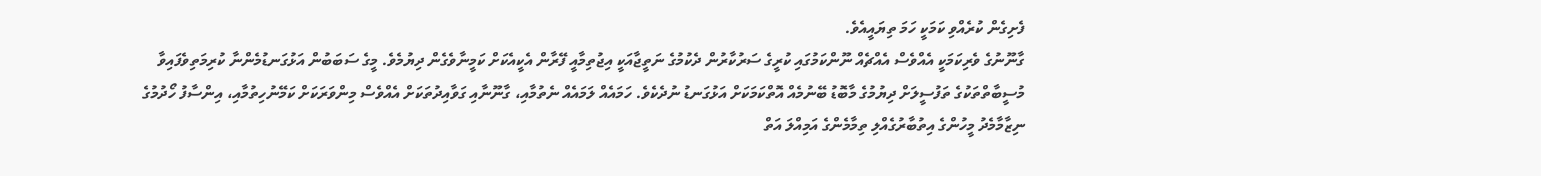ފެށިގެން ކުރެއްވި ކަމަކީ ހަމަ ތިޔައީއެވެ.
ގާނޫނުގެ ވެރިކަމަކީ އެއްވެސް އެއްޗެއް ނޫންކަމުގައި ކުރީގެ ސަރުކާރުން ދެކުމުގެ ނަތީޖާއަކީ އިޖުތިމާއީ ފޭރާން އެކީއެކަށް ކަމީނާވެގެން ދިޔުމެވެ. މީގެ ސަބަބުން އަޅުގަނޑުމެންނާ ކުރިމަތިވެފައިވާ މުސީބާތްތަކުގެ ތަފުސީލަށް ދިޔުމުގެ މާބޮޑު ބޭނުމެއް އޮތްކަމަކަށް އަޅުގަނޑު ނުދެކެވެ. ހަމައެއް ލަމައެއް ނެތުމާއި، ގާނޫނާއި ގަވާއިދުތަކަށް އެއްވެސް މިންވަރަކަށް ކަމޭނުހިތުމާއި، އިންސާފު ހޯދުމުގެ ނިޒާމާމެދު މީހުންގެ އިތުބާރުގެއްލި ތިމާމެންގެ އަމިއްލަ އަތް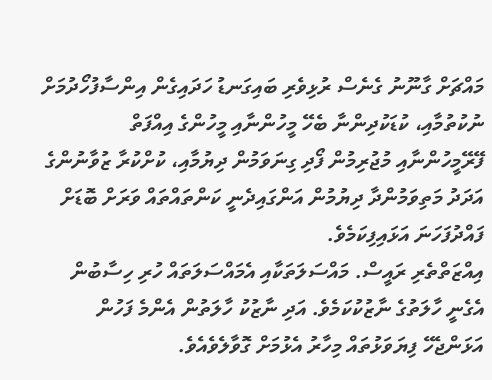މައްޗަށް ގާނޫނު ގެނެސް ރުޅިވެރި ބައިގަނޑު ހަދައިގެން އިންސާފުހޯދުމަށް ނުކުތުމާއި، ކުޑަކުދިންނާ ބެހޭ މީހުންނާއި މީހުންގެ އިއްފަތް ފޭރޭމީހުންނާއި މުޖުރިމުން ފޯދި ގިނަވަމުން ދިޔުމާއި، ކުށްކުރާ ޒުވާނުންގެ އަދަދު މަތިވަމުންދާ ދިޔުމުން އަންގައިދެނީ ކަންތައްތައް ވަރަށް ބޮޑަށް ފައްދުފަހަނަ އަޅައިފިކަމެވެ.
އިއްޒަތްތެރި ރައީސް. މައްސަލަތަކާއި އެމައްސަލަތައް ހުރި ހިސާބުން އެގެނީ ހާލަތުގެ ނާޒުކުކަމެވެ. އަދި ނާޒުކު ހާލަތުން އެންމެ ފަހުން އަޅަންޖެހޭ ފިޔަވަޅުތައް މިހާރު އެޅުމަށް ގޮވާލެވެއެވެ.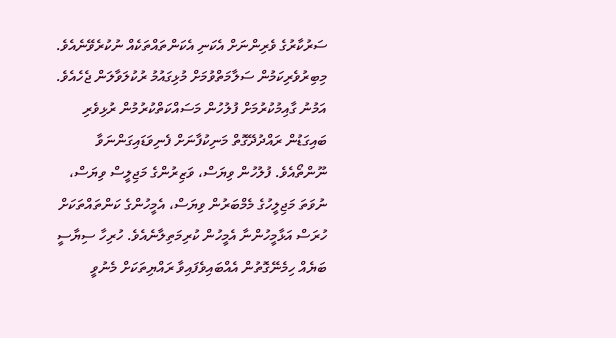ސަރުކާރުގެ ވެރިންނަށް އެކަނި އެކަންތައްތަކެއް ނުކުރެވޭނެއެވެ. މިބިރުވެރިކަމުން ސަލާމަތްވުމަށް މުޅިގައުމު ރުކުލަވާލަން ޖެހެއެވެ. އަމުނު ގާއިމުކުރުމަށް ފުލުހުން މަސައްކަތްކުރުމުން ރުޅިވެރި ބައިގަޑުން ރައްދުދޭގޮތް މަނިކުފާނަށް ފެނިވަޑައިގަންނަވާ ނޫންތޯއެވެ. ފުލުހުން ވިޔަސް، ވަޒިރުންގެ މަޖިލީސް ވިޔަސް، ނުވަތަ މަޖިލީހުގެ މެމްބަރުން ވިޔަސް، އެމީހުންގެ ކަންތައްތަކަށް ހުރަސް އަޅާމީހުންނާ އެމީހުން ކުރިމަތިލާނެއެވެ. ހުރިހާ ސިޔާސީ ބަޔެއް ހިމެނޭގޮތުން އެއްބައިވެފައިވާ ރައްޔިތަކަށް މެނުވީ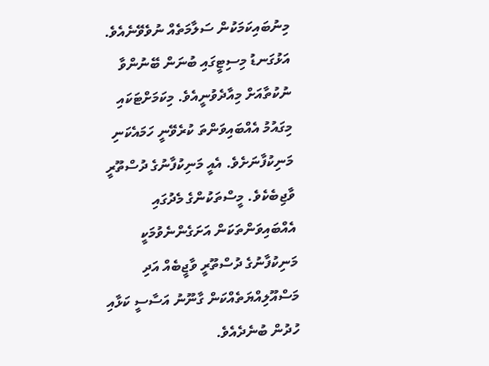މިނުބައިކަމަކުން ސަލާމަތެއް ނުވެވޭނެއެވެ.
އަޅުގަނޑު މިސިޓީގައި ބުނަން ބޭނުންވާ ނުކުތާއަށް މިއާދެވުނީއެވެ. މިކަމަށްޓަކައި މިގައުމު އެއްބައިވަންތަ ކުރެވޭނީ ހަމައެކަނި މަނިކުފާނަށެވެ. އެއީ މަނިކުފާނުގެ ދުސްތޫރީ ވާޖިބެކެވެ. މީސްތަކުންގެ މެދުގައި އެއްބައިވަންތަކަން އަށަގެންނެވުމަކީ މަނިކުފާނުގެ ދުސްތޫރީ ވާޖީބެއް އަދި މަސްއޫލިއްޔަތެއްކަން ގާނޫނު އަސާސީ ކަޅާއި ހުދުން ބުނެދެއެވެ.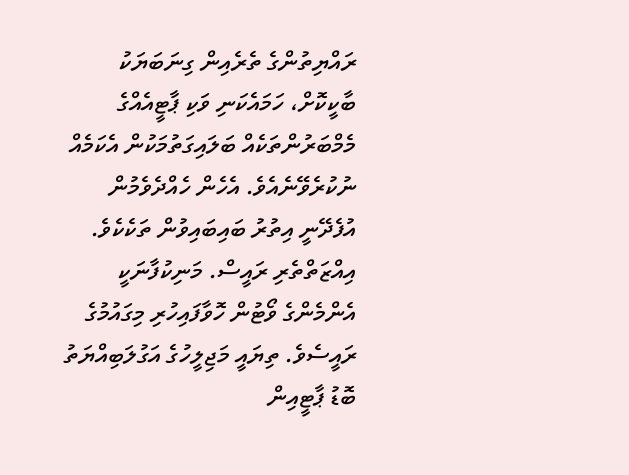ރައްޔިތުންގެ ތެރެއިން ގިނަބަޔަކު ބާކީކޮށް، ހަމައެކަނި ވަކި ޕާޓީއެއްގެ މެމްބަރުންތަކެއް ބަލައިގަތުމަކުން އެކަމެއް ނުކުރެވޭނެއެވެ. އެހެން ހެއްދެވެމުން އުފެދޭނީ އިތުރު ބައިބައިވުން ތަކެކެވެ.
އިއްޒަތްތެރި ރައީސް. މަނިކުފާނަކީ އެންމެންގެ ވޯޓުން ހޮވާފައިހުރި މިގައުމުގެ ރައީސެވެ. ތިޔައީ މަޖިލީހުގެ އަގުލަބިއްޔަތު ބޮޑު ޕާޓީއިން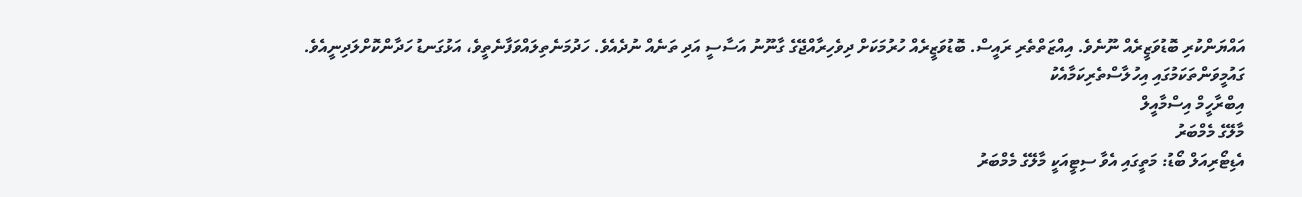އައްޔަންކުރި ބޮޑުވަޒީރެއް ނޫނެވެ. އިއްޒަތްތެރި ރައީސް. ބޮޑުވަޒީރެއް ހުރުމަކަށް ދިވެހިރާއްޖޭގެ ގާނޫނު އަސާސީ އަދި ތަނެއް ނުދެއެވެ. ހަދުމަނެތިލައްވަފާނެތީވެ، އަޅުގަނޑު ހަދާންކޮށްލަދިނީއެވެ.
ގައުމީވަންތަކަމުގައި އިހުލާސްތެރިކަމާއެކު
އިބްރާހީމް އިސްމާއީލް
މާލޭގެ މެމްބަރު
އެޑިޓޯރިއަލް ބޯޑު: މަތީގައި އެވާ ސިޓީއަކީ މާލޭގެ މެމްބަރު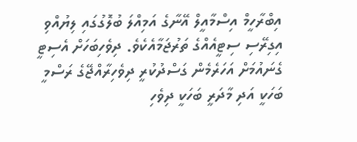އިބްރާހީމް އިސްމާއީލް އޭނާގެ އަމިއްލަ ބުލޮގުގައި ލިޔުއްވި އިގިރޭސި ސިޓީއެއްގެ ތަރުޖަމާއެކެވެ. ދިވެހިބަހަށް އެސިޓީ ގެނައުމަށް އަހަރެމެން ގަސްދުކުރީ ދިވެހިރާއްޖޭގެ ރަސްމީ ބަހަކީ އަދި މާދަރީ ބަހަކީ ދިވެހި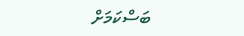ބަސްކަމަށް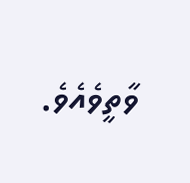ވާތީވެއެވެ.